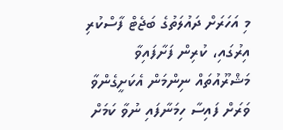މި އަހަރަށް ދައުލަތުގެ ބަޖެޓް ފާސްކުރި އިރުގައި، ކުރިން ފަށާފައިވާ މަޝްރޫއުތައް ނިންމަން އެކަށީގެންވާ ވަރަށް ފައިސާ ހިމަނާފައި ނުވާ ކަމަށް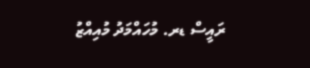ރައީސް ޑރ. މުހައްމަދު މުއިއްޒު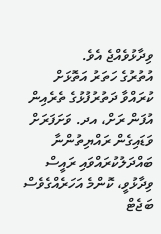ވިދާޅުވެއްޖެ އެވެ.
އުތުރުގެ ހަތަރު އަތޮޅަށް ކުރައްވާ ދަތުރުފުޅުގެ ތެރެއިން އުފަން ރަށް، އދ. ވަށަފަރަށް ވަޑައިގެން ރައްޔިތުންނާ ބައްދަލުކުރައްވައި ރައީސް ވިދާޅުވީ، ކޮންމެ އަހަރެއްގެވެސް ބަޖެޓް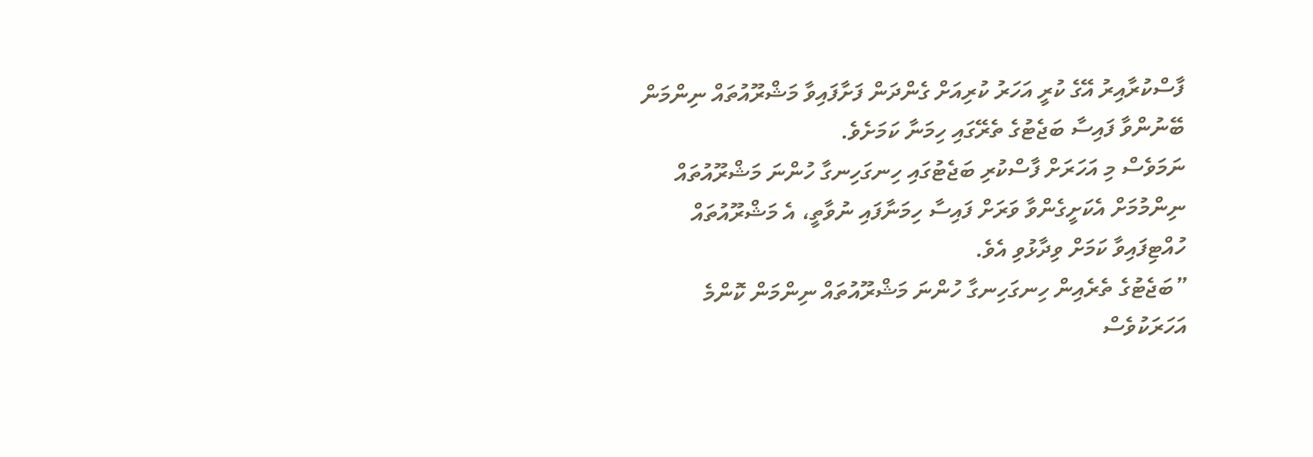ފާސްކުރާއިރު އޭގެ ކުރީ އަހަރު ކުރިއަށް ގެންދަން ފަށާފައިވާ މަޝްރޫއުތައް ނިންމަން ބޭނުންވާ ފައިސާ ބަޖެޓުގެ ތެރޭގައި ހިމަނާ ކަމަށެވެ.
ނަމަވެސް މި އަހަރަށް ފާސްކުރި ބަޖެޓުގައި ހިނގަހިނގާ ހުންނަ މަޝްރޫއުތައް ނިންމުމަށް އެކަށީގެންވާ ވަރަށް ފައިސާ ހިމަނާފައި ނުވާތީ، އެ މަޝްރޫއުތައް ހުއްޓިފައިވާ ކަމަށް ވިދާޅުވި އެވެ.
”ބަޖެޓުގެ ތެރެއިން ހިނގަހިނގާ ހުންނަ މަޝްރޫއުތައް ނިންމަން ކޮންމެ އަހަރަކުވެސް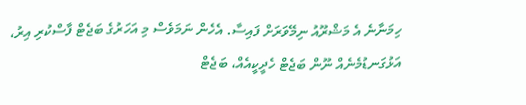ހިމަނާނެ އެ މަޝްރޫއު ނިމޭވަރަށް ފައިސާ. އެހެން ނަމަވެސް މި އަހަރުގެ ބަޖެޓް ފާސްކުރި އިރު، އަޅުގަނޑުމެނެއް ނޫން ބަޖެޓް ހެދީކީއެއް، ބަޖެޓް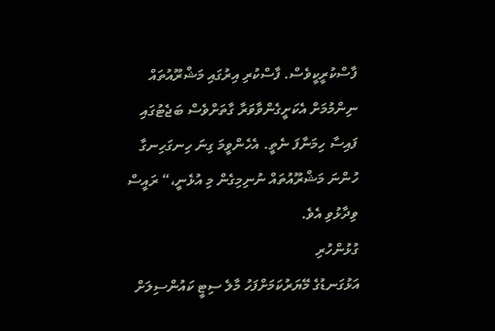ފާސްކުރީކީވެސް. ފާސްކުރި އިރުގައި މަޝްރޫއުތައް ނިންމުމަށް އެކަށީގެންވާވަރާ ގާތަށްވެސް ބަޖެޓުގައި ފައިސާ ހިމަނާފަ ނެތީ. އެހެންވީމަ ގިނަ ހިނގަހިނގާ ހުންނަ މަޝްރޫއުތައް ނުނިމިގެން މި އުޅެނީ،“ ރައީސް ވިދާޅުވި އެވެ.
ގުޅުންހުރި
އަޅުގަނޑުގެ މޭޔަރުކަމަށްފަހު މާލެ ސިޓީ ކައުންސިލަށް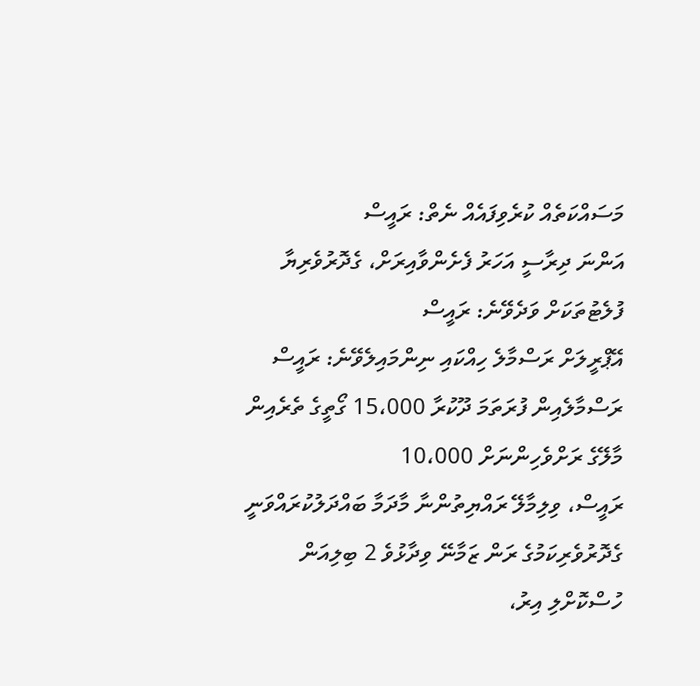މަސައްކަތެއް ކުރެވިފައެއް ނެތް: ރައީސް
އަންނަ ދިރާސީ އަހަރު ފެށެންވާއިރަށް، ގެދޮރުވެރިޔާ ފުލެޓުތަކަށް ވަދެވޭނެ: ރައީސް
އޭޕްރީލަށް ރަސްމާލެ ހިއްކައި ނިންމައިލެވޭނެ: ރައީސް
ރަސްމާލެއިން ފުރަތަމަ ދޫކުރާ 15،000 ގޯތީގެ ތެރެއިން މާލޭގެ ރަށްވެހިންނަށް 10،000
ރައީސް، ވިލިމާލޭ ރައްޔިތުންނާ މާދަމާ ބައްދަލުކުރައްވަނީ
ގެދޮރުވެރިކަމުގެ ރަން ޒަމާނޭ ވިދާޅުވެ 2 ބިލިއަން ހުސްކޮށްލި އިރު،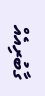ގާބުރިއެއް